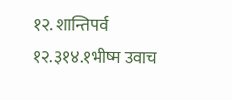१२. शान्तिपर्व
१२.३१४.१भीष्म उवाच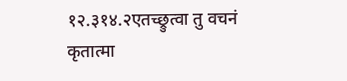१२.३१४.२एतच्छ्रुत्वा तु वचनं कृतात्मा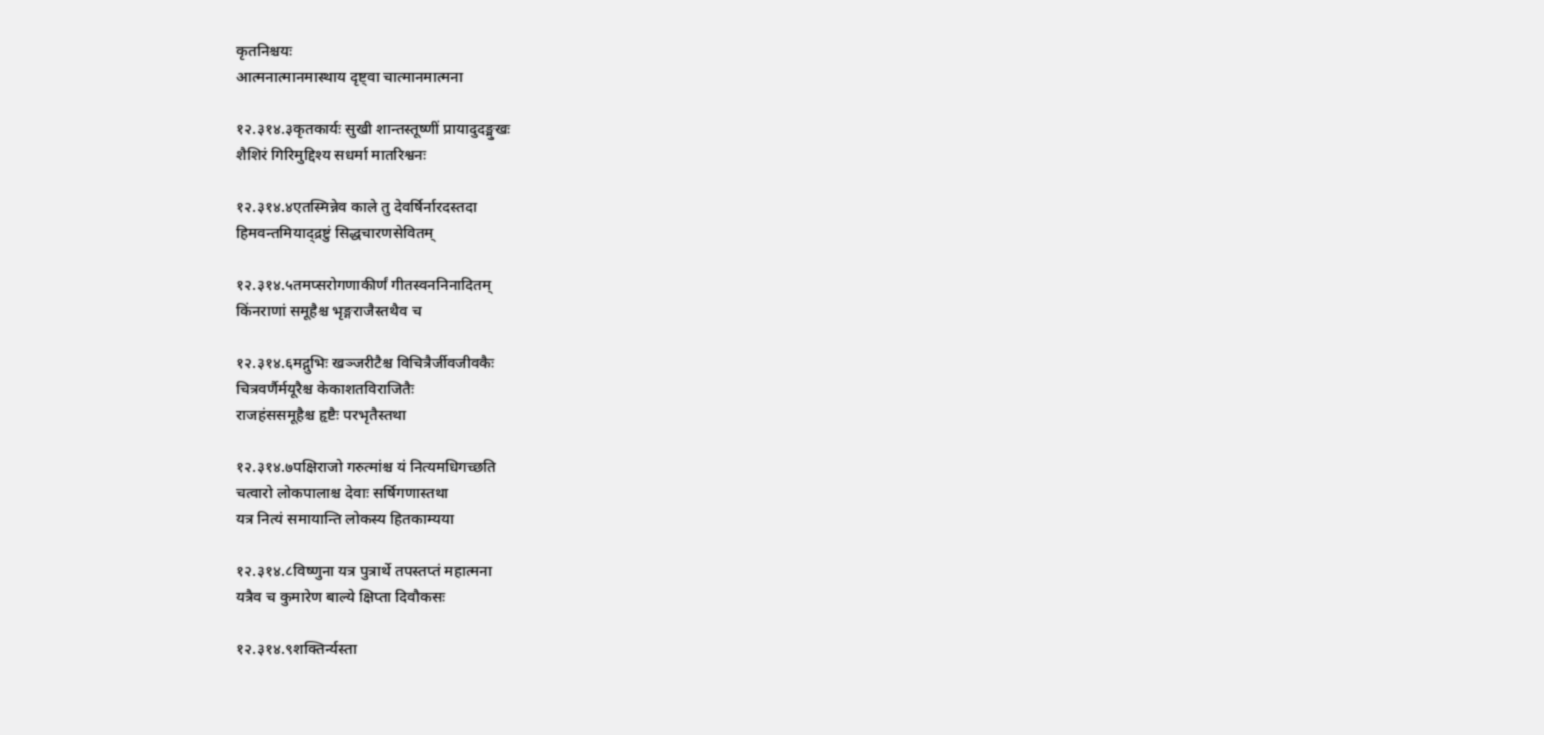कृतनिश्चयः
आत्मनात्मानमास्थाय दृष्ट्वा चात्मानमात्मना

१२.३१४.३कृतकार्यः सुखी शान्तस्तूष्णीं प्रायादुदङ्मुखः
शैशिरं गिरिमुद्दिश्य सधर्मा मातरिश्वनः

१२.३१४.४एतस्मिन्नेव काले तु देवर्षिर्नारदस्तदा
हिमवन्तमियाद्द्रष्टुं सिद्धचारणसेवितम्

१२.३१४.५तमप्सरोगणाकीर्णं गीतस्वननिनादितम्
किंनराणां समूहैश्च भृङ्गराजैस्तथैव च

१२.३१४.६मद्गुभिः खञ्जरीटैश्च विचित्रैर्जीवजीवकैः
चित्रवर्णैर्मयूरैश्च केकाशतविराजितैः
राजहंससमूहैश्च हृष्टैः परभृतैस्तथा

१२.३१४.७पक्षिराजो गरुत्मांश्च यं नित्यमधिगच्छति
चत्वारो लोकपालाश्च देवाः सर्षिगणास्तथा
यत्र नित्यं समायान्ति लोकस्य हितकाम्यया

१२.३१४.८विष्णुना यत्र पुत्रार्थे तपस्तप्तं महात्मना
यत्रैव च कुमारेण बाल्ये क्षिप्ता दिवौकसः

१२.३१४.९शक्तिर्न्यस्ता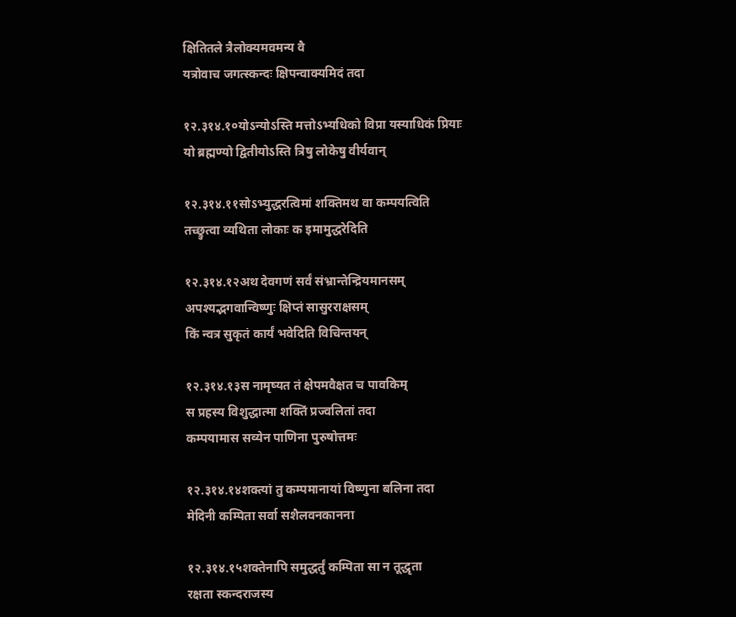क्षितितले त्रैलोक्यमवमन्य वै
यत्रोवाच जगत्स्कन्दः क्षिपन्वाक्यमिदं तदा

१२.३१४.१०योऽन्योऽस्ति मत्तोऽभ्यधिको विप्रा यस्याधिकं प्रियाः
यो ब्रह्मण्यो द्वितीयोऽस्ति त्रिषु लोकेषु वीर्यवान्

१२.३१४.११सोऽभ्युद्धरत्विमां शक्तिमथ वा कम्पयत्विति
तच्छ्रुत्वा व्यथिता लोकाः क इमामुद्धरेदिति

१२.३१४.१२अथ देवगणं सर्वं संभ्रान्तेन्द्रियमानसम्
अपश्यद्भगवान्विष्णुः क्षिप्तं सासुरराक्षसम्
किं न्वत्र सुकृतं कार्यं भवेदिति विचिन्तयन्

१२.३१४.१३स नामृष्यत तं क्षेपमवैक्षत च पावकिम्
स प्रहस्य विशुद्धात्मा शक्तिं प्रज्वलितां तदा
कम्पयामास सव्येन पाणिना पुरुषोत्तमः

१२.३१४.१४शक्त्यां तु कम्पमानायां विष्णुना बलिना तदा
मेदिनी कम्पिता सर्वा सशैलवनकानना

१२.३१४.१५शक्तेनापि समुद्धर्तुं कम्पिता सा न तूद्धृता
रक्षता स्कन्दराजस्य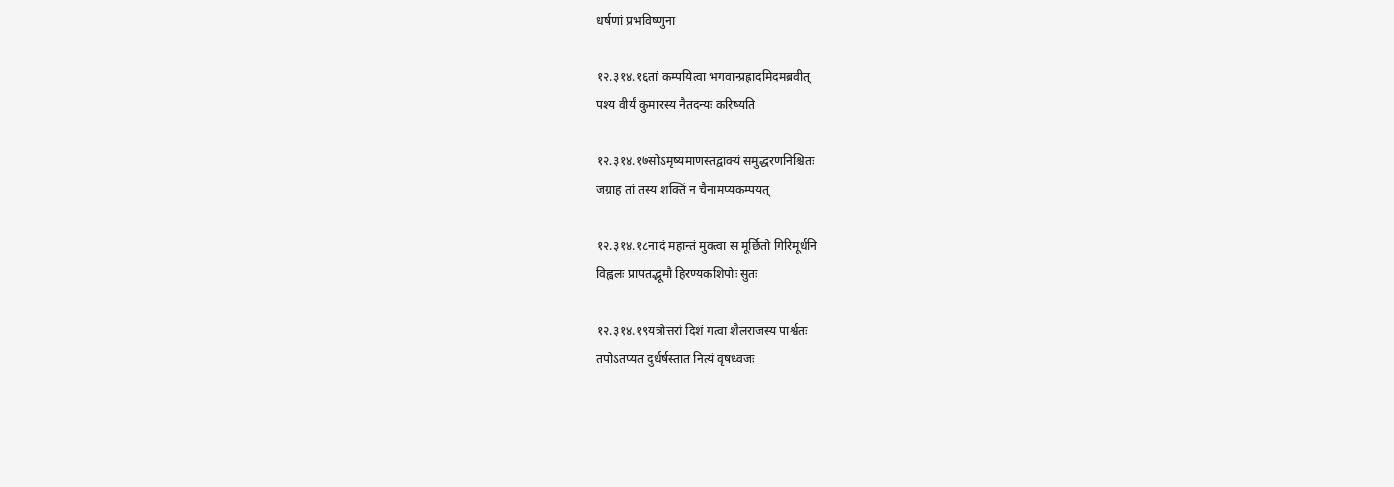धर्षणां प्रभविष्णुना

१२.३१४.१६तां कम्पयित्वा भगवान्प्रह्रादमिदमब्रवीत्
पश्य वीर्यं कुमारस्य नैतदन्यः करिष्यति

१२.३१४.१७सोऽमृष्यमाणस्तद्वाक्यं समुद्धरणनिश्चितः
जग्राह तां तस्य शक्तिं न चैनामप्यकम्पयत्

१२.३१४.१८नादं महान्तं मुक्त्वा स मूर्छितो गिरिमूर्धनि
विह्वलः प्रापतद्भूमौ हिरण्यकशिपोः सुतः

१२.३१४.१९यत्रोत्तरां दिशं गत्वा शैलराजस्य पार्श्वतः
तपोऽतप्यत दुर्धर्षस्तात नित्यं वृषध्वजः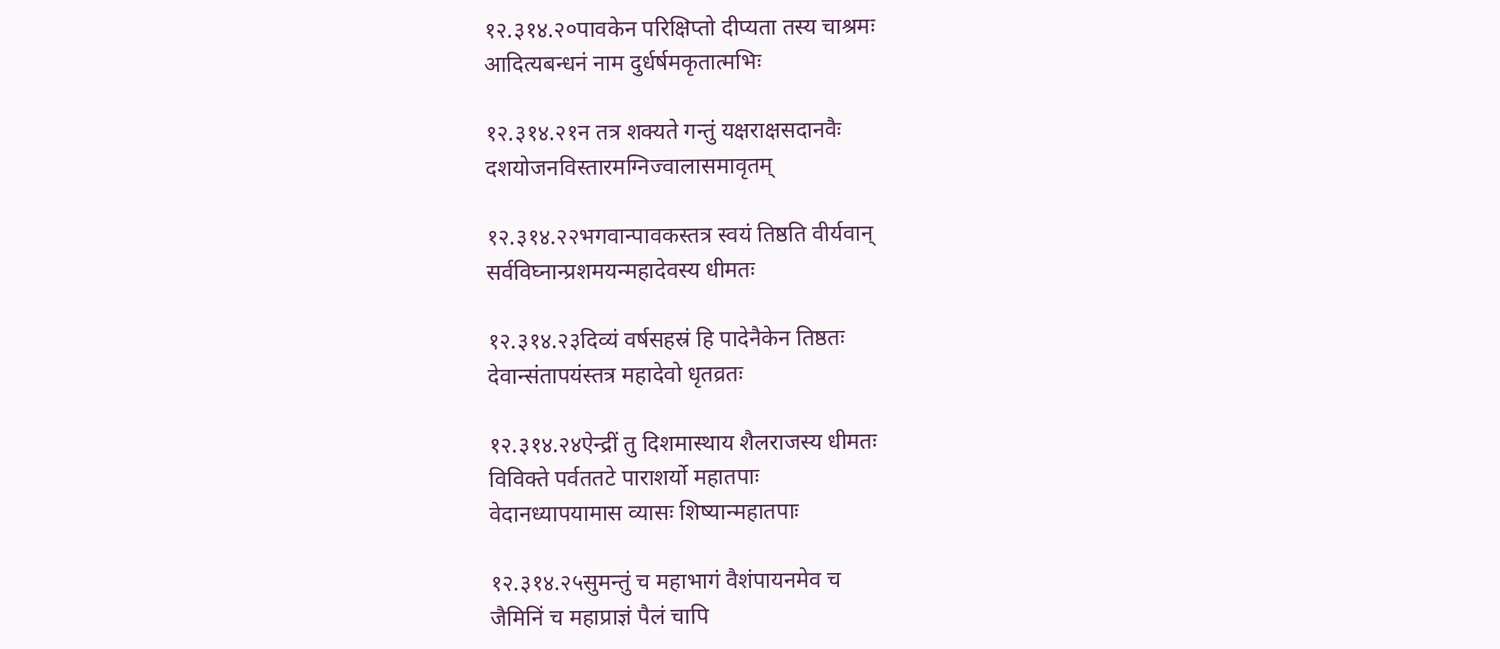१२.३१४.२०पावकेन परिक्षिप्तो दीप्यता तस्य चाश्रमः
आदित्यबन्धनं नाम दुर्धर्षमकृतात्मभिः

१२.३१४.२१न तत्र शक्यते गन्तुं यक्षराक्षसदानवैः
दशयोजनविस्तारमग्निज्वालासमावृतम्

१२.३१४.२२भगवान्पावकस्तत्र स्वयं तिष्ठति वीर्यवान्
सर्वविघ्नान्प्रशमयन्महादेवस्य धीमतः

१२.३१४.२३दिव्यं वर्षसहस्रं हि पादेनैकेन तिष्ठतः
देवान्संतापयंस्तत्र महादेवो धृतव्रतः

१२.३१४.२४ऐन्द्रीं तु दिशमास्थाय शैलराजस्य धीमतः
विविक्ते पर्वततटे पाराशर्यो महातपाः
वेदानध्यापयामास व्यासः शिष्यान्महातपाः

१२.३१४.२५सुमन्तुं च महाभागं वैशंपायनमेव च
जैमिनिं च महाप्राज्ञं पैलं चापि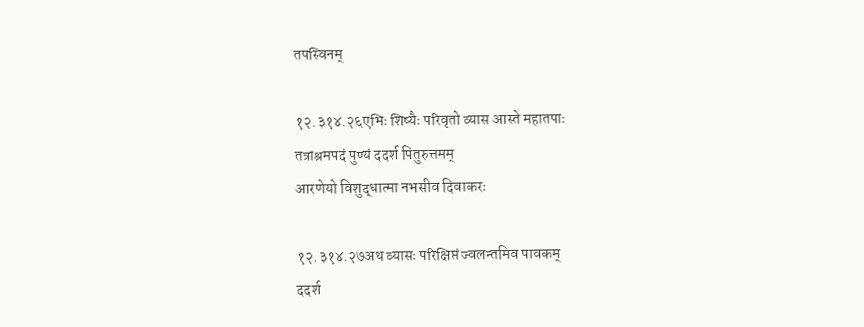तपस्विनम्

१२.३१४.२६एभिः शिष्यैः परिवृतो व्यास आस्ते महातपाः
तत्राश्रमपदं पुण्यं ददर्श पितुरुत्तमम्
आरणेयो विशुद्धात्मा नभसीव दिवाकरः

१२.३१४.२७अथ व्यासः परिक्षिप्तं ज्वलन्तमिव पावकम्
ददर्श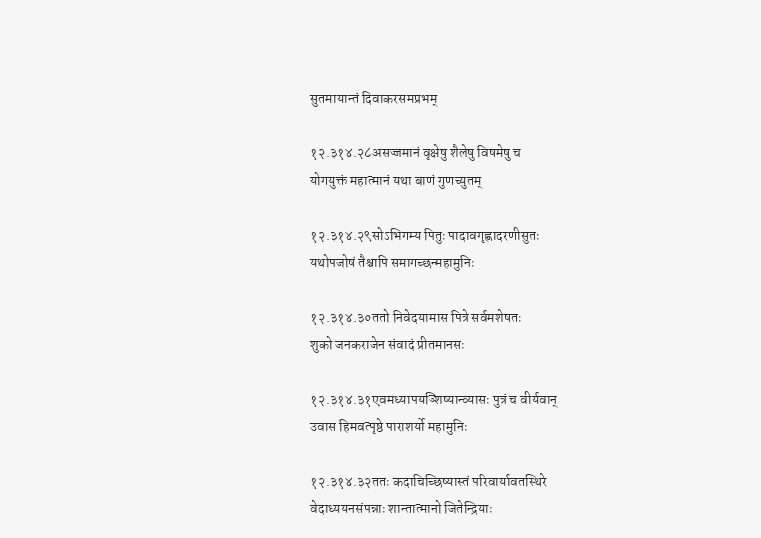सुतमायान्तं दिवाकरसमप्रभम्

१२.३१४.२८असज्जमानं वृक्षेषु शैलेषु विषमेषु च
योगयुक्तं महात्मानं यथा बाणं गुणच्युतम्

१२.३१४.२९सोऽभिगम्य पितुः पादावगृह्णादरणीसुतः
यथोपजोषं तैश्चापि समागच्छन्महामुनिः

१२.३१४.३०ततो निवेदयामास पित्रे सर्वमशेषतः
शुको जनकराजेन संवादं प्रीतमानसः

१२.३१४.३१एवमध्यापयञ्शिष्यान्व्यासः पुत्रं च वीर्यवान्
उवास हिमवत्पृष्ठे पाराशर्यो महामुनिः

१२.३१४.३२ततः कदाचिच्छिष्यास्तं परिवार्यावतस्थिरे
वेदाध्ययनसंपन्नाः शान्तात्मानो जितेन्द्रियाः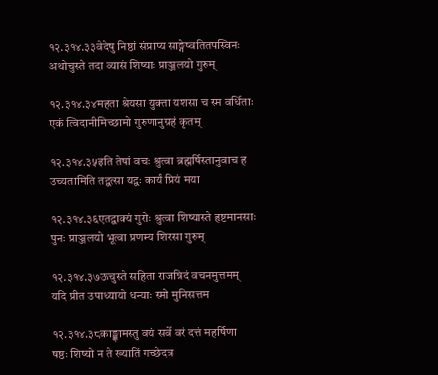१२.३१४.३३वेदेषु निष्ठां संप्राप्य साङ्गेष्वतितपस्विनः
अथोचुस्ते तदा व्यासं शिष्याः प्राञ्जलयो गुरुम्

१२.३१४.३४महता श्रेयसा युक्ता यशसा च स्म वर्धिताः
एकं त्विदानीमिच्छामो गुरुणानुग्रहं कृतम्

१२.३१४.३५इति तेषां वचः श्रुत्वा ब्रह्मर्षिस्तानुवाच ह
उच्यतामिति तद्वत्सा यद्वः कार्यं प्रियं मया

१२.३१४.३६एतद्वाक्यं गुरोः श्रुत्वा शिष्यास्ते हृष्टमानसाः
पुनः प्राञ्जलयो भूत्वा प्रणम्य शिरसा गुरुम्

१२.३१४.३७ऊचुस्ते सहिता राजन्निदं वचनमुत्तमम्
यदि प्रीत उपाध्यायो धन्याः स्मो मुनिसत्तम

१२.३१४.३८काङ्क्षामस्तु वयं सर्वे वरं दत्तं महर्षिणा
षष्ठः शिष्यो न ते ख्यातिं गच्छेदत्र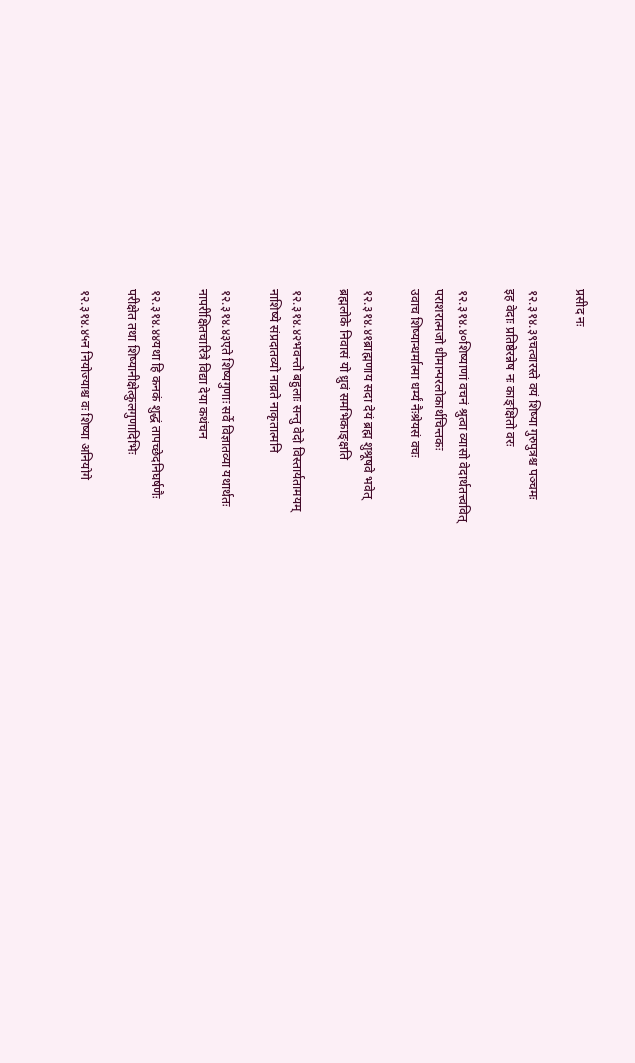प्रसीद नः

१२.३१४.३९चत्वारस्ते वयं शिष्या गुरुपुत्रश्च पञ्चमः
इह वेदाः प्रतिष्ठेरन्नेष नः काङ्क्षितो वरः

१२.३१४.४०शिष्याणां वचनं श्रुत्वा व्यासो वेदार्थतत्त्ववित्
पराशरात्मजो धीमान्परलोकार्थचिन्तकः
उवाच शिष्यान्धर्मात्मा धर्म्यं नैःश्रेयसं वचः

१२.३१४.४१ब्राह्मणाय सदा देयं ब्रह्म शुश्रूषवे भवेत्
ब्रह्मलोके निवासं यो ध्रुवं समभिकाङ्क्षति

१२.३१४.४२भवन्तो बहुलाः सन्तु वेदो विस्तार्यतामयम्
नाशिष्ये संप्रदातव्यो नाव्रते नाकृतात्मनि

१२.३१४.४३एते शिष्यगुणाः सर्वे विज्ञातव्या यथार्थतः
नापरीक्षितचारित्रे विद्या देया कथंचन

१२.३१४.४४यथा हि कनकं शुद्धं तापच्छेदनिघर्षणैः
परीक्षेत तथा शिष्यानीक्षेत्कुलगुणादिभिः

१२.३१४.४५न नियोज्याश्च वः शिष्या अनियोगे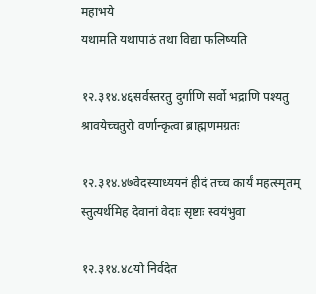महाभये
यथामति यथापाठं तथा विद्या फलिष्यति

१२.३१४.४६सर्वस्तरतु दुर्गाणि सर्वो भद्राणि पश्यतु
श्रावयेच्चतुरो वर्णान्कृत्वा ब्राह्मणमग्रतः

१२.३१४.४७वेदस्याध्ययनं हीदं तच्च कार्यं महत्स्मृतम्
स्तुत्यर्थमिह देवानां वेदाः सृष्टाः स्वयंभुवा

१२.३१४.४८यो निर्वदेत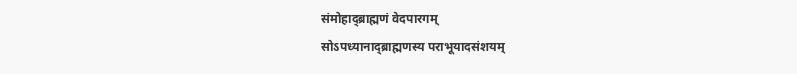संमोहाद्ब्राह्मणं वेदपारगम्
सोऽपध्यानाद्ब्राह्मणस्य पराभूयादसंशयम्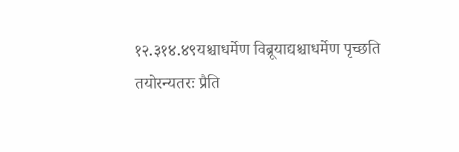१२.३१४.४९यश्चाधर्मेण विब्रूयाद्यश्चाधर्मेण पृच्छति
तयोरन्यतरः प्रैति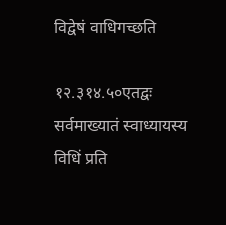विद्वेषं वाधिगच्छति

१२.३१४.५०एतद्वः सर्वमाख्यातं स्वाध्यायस्य विधिं प्रति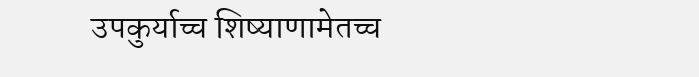उपकुर्याच्च शिष्याणामेतच्च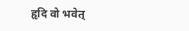हृदि वो भवेत्